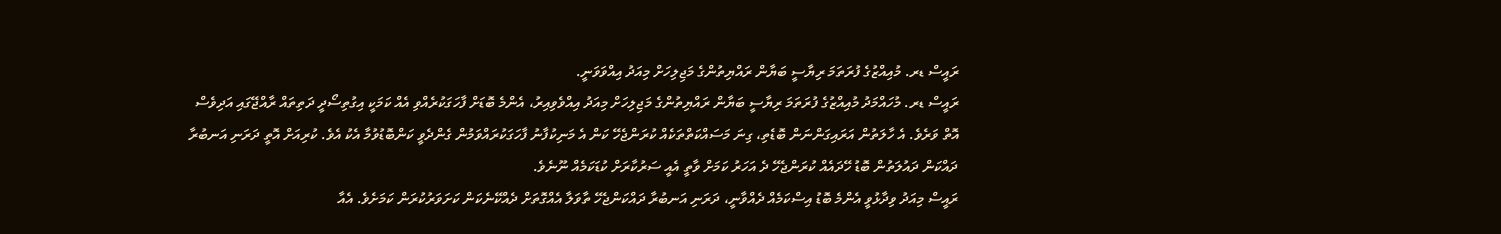ރައީސް ޑރ. މުއިއްޒުގެ ފުރަތަމަ ރިޔާސީ ބަޔާން ރައްޔިތުންގެ މަޖިލިހަށް މިއަދު އިއްވަވަނީ.
ރައީސް ޑރ. މުހައްމަދު މުއިއްޒުގެ ފުރަތަމަ ރިޔާސީ ބަޔާން ރައްޔިތުންގެ މަޖިލިހަށް މިއަދު އިއްވެވިއިރު، އެންމެ ބޮޑަށް ފާހަގަކުރެއްވި އެއް ކަމަކީ އިގުތިސޯދީ ދަތިތައް ރާއްޖޭގައި އަދިވެސް އޮތް ވަރެވެ. އެ ހާލަތުން އަރައިގަންނަން ބޮޑެތި، ގިނަ މަސައްކަތްތަކެއް ކުރަންޖެހޭ ކަން އެ މަނިކުފާނު ފާހަގަކުރައްވަމުން ގެންދެވީ ކަންބޮޑުވުމާ އެކު އެވެ. ކުރިއަށް އޮތީ ދަރަނި އަނބުރާ ދައްކަން ދައުލަތުން ބޮޑު ހޭދައެއް ކުރަންޖެހޭ ދެ އަހަރު ކަމަށް ވާތީ އެއީ ސަރުކާރަށް ކުޑަކަމެއް ނޫނެވެ.
ރައީސް މިއަދު ވިދާޅުވީ އެންމެ ބޮޑު އިސްކަމެއް ދެއްވާނީ، ދަރަނި އަނބުރާ ދައްކަންޖެހޭ ތާވަލާ އެއްގޮތަށް ދެއްކޭނެކަން ކަށަވަރުކުރަން ކަމަށެވެ. އެއާ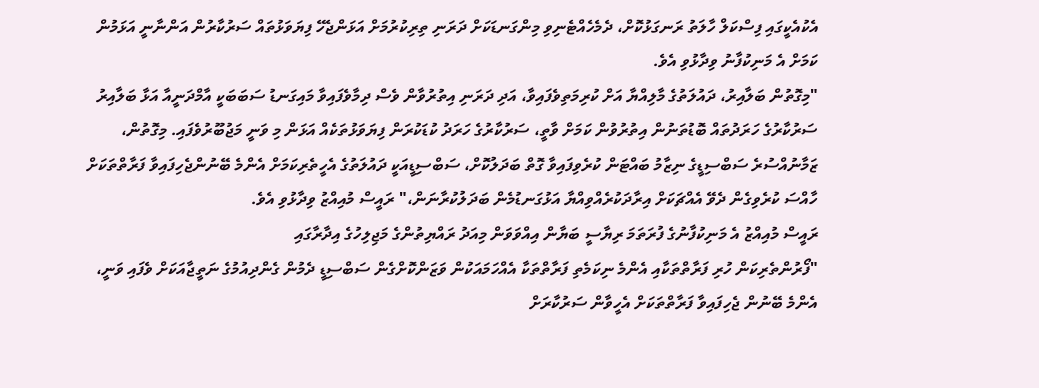އެކުއެކީގައި ފިސްކަލް ހާލަތު ރަނގަޅުކޮށް، ދެމެހެއްޓެނިވި މިންގަނޑަކަށް ދަރަނި ތިރިކުރުމަށް އަޅަންޖެހޭ ފިޔަވަޅުތައް ސަރުކާރުން އަންނާނީ އަޅަމުން ކަމަށް އެ މަނިކުފާނު ވިދާޅުވި އެވެ.
"މިގޮތުން ބަލާއިރު، ދައުލަތުގެ މާލިއްޔާ އަށް ކުރިމަތިވެފައިވާ، އަދި ދަރަނި އިތުރުވާން ވެސް ދިމާވެފައިވާ މައިގަނޑު ސަބަބަކީ އާމްދަނީއާ އަޅާ ބަލާއިރު ސަރުކާރުގެ ހަރަދުތައް ބޮޑުތަނުން އިތުރުވުން ކަމަށް ވާތީ، ސަރުކާރުގެ ހަރަދު ކުޑަކުރަން ފިޔަވަޅުތަކެއް އަޅަން މި ވަނީ މަޖުބޫރުވެފައި. މިގޮތުން، ޒަމާނުއްސުރެ ސަބްސިޑީގެ ނިޒާމު ބައްޓަން ކުރެވިފައިވާ ގޮތް ބަދަލުކޮށް، ސަބްސިޑީއަކީ ދައުލަތުގެ އެހީތެރިކަމަށް އެންމެ ބޭނުންޖެހިފައިވާ ފަރާތްތަކަށް ހާއްސަ ކުރެވިގެން ދެވޭ އެއްޗަކަށް އިރާދަކުރެއްވިއްޔާ އަޅުގަނޑުމެން ބަދަލުކުރާނަން،" ރައީސް މުއިއްޒު ވިދާޅުވި އެވެ.
ރައީސް މުއިއްޒު އެ މަނިކުފާނުގެ ފުރަތަމަ ރިޔާސީ ބަޔާން އިއްވަވަން މިއަދު ރައްޔިތުންގެ މަޖިލިހުގެ އިދާރާގައި
"ފޯރުންތެރިކަން ހުރި ފަރާތްތަކާއި އެންމެ ނިކަމެތި ފަރާތްތަކާ އެއްހަމައަކުން ވަޒަންކޮށްގެން ސަބްސިޑީ ދެމުން ގެންދިއުމުގެ ނަތީޖާއަކަށް ވެފައި ވަނީ، އެންމެ ބޭނުން ޖެހިފައިވާ ފަރާތްތަކަށް އެހީވާން ސަރުކާރަށް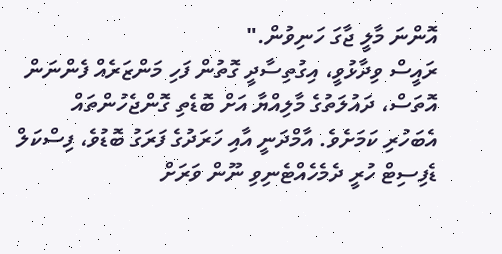އޮންނަ މާލީ ޖާގަ ހަނިވުން."
ރައީސް ވިދާޅުވީ، އިގުތިސާދީ ގޮތުން ފަހި މަންޒަރެއް ފެންނަން އޮތަސް، ދައުލަތުގެ މާލިއްޔާ އަށް ބޮޑެތި ގޮންޖެހުންތައް އެބަހުރި ކަމަށެވެ. އާމްދަނީ އާއި ހަރަދުގެ ފަރަގު ބޮޑުވެ، ފިސްކަލް ޑެފިސިޓް ހުރީ ދެމެހެއްޓެނިވި ނޫން ވަރަށް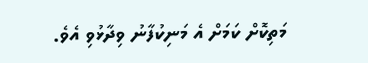މަތިކޮށް ކަމަށް އެ މަނިކުފާނު ވިދާޅުވި އެވެ.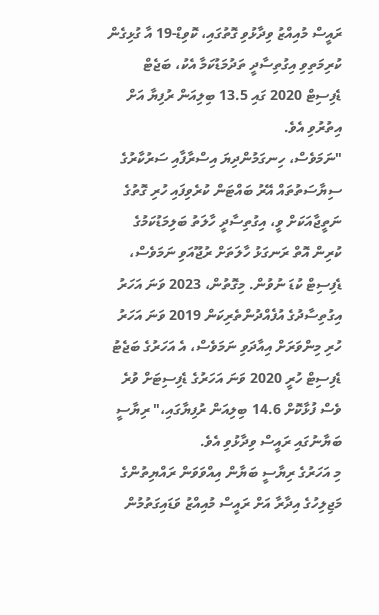ރައީސް މުއިއްޒު ވިދާޅުވި ގޮތުގައި، ކޮވިޑް-19 އާ ގުޅިގެން ކުރިމަތިވި އިގުތިސާދީ ތަދުމަޑުކަމާ އެކު، ބަޖެޓް ޑެފިސިޓް 2020 ގައި 13.5 ބިލިއަން ރުފިޔާ އަށް އިތުރުވި އެވެ.
"ނަމަވެސް، ހިނގަމުންދިޔަ އިސްރާފާއި ސަރުކާރުގެ ސިޔާސަތުތައް އޭރު ބައްޓަން ކުރެވިފައި ހުރި ގޮތުގެ ނަތީޖާއަކަށް ވީ، އިގުތިސާދީ ހާލަތު ބަލިމަޑުކަމުގެ ކުރިން އޮތް ރަނގަޅު ހާލަތަށް ރުޖޫއަވި ނަމަވެސް، ޑެފިސިޓް ކުޑަ ނުވުން. މިގޮތުން، 2023 ވަނަ އަހަރު އިގުތިސާދުގެ އުފެއްދުންތެރިކަން 2019 ވަނަ އަހަރު ހުރި މިންވަރަށް އިއާދަވި ނަމަވެސް، އެ އަހަރުގެ ބަޖެޓު ޑެފިސިޓް ހުރީ 2020 ވަނަ އަހަރުގެ ޑެފިސިޓަށް ވުރެ ވެސް ފުޅާކޮށް 14.6 ބިލިއަން ރުފިޔާގައި،" ރިޔާސީ ބަޔާނުގައި ރައީސް ވިދާޅުވި އެވެ.
މި އަހަރުގެ ރިޔާސީ ބަޔާން އިއްވަވަން ރައްޔިތުންގެ މަޖިލިހުގެ އިދާރާ އަށް ރައީސް މުއިއްޒު ވަޑައިގަތުމުން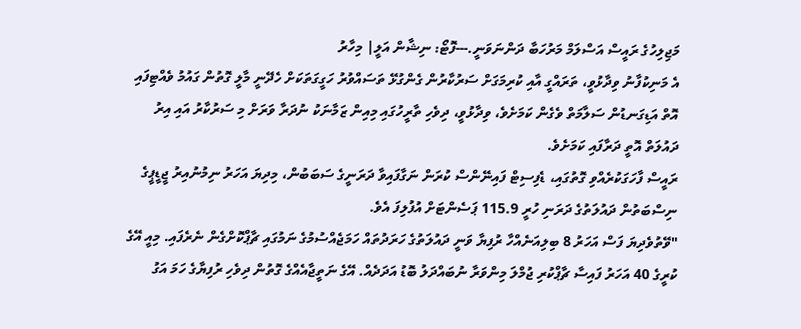މަޖިލިހުގެ ރައީސް އަސްލަމް މަރުހަބާ ދަންނަވަނީ.---ފޮޓޯ: ނިޝާން އަލީ| މިހާރު
އެ މަނިކުފާނު ވިދާޅުވީ، ތަރައްގީ އާއި ކުރިމަގަށް ސަރުކާރުން ގެންގުޅޭ ތަސައްވުރު ހަގީގަތަކަށް ހެދޭނީ މާލީ ގޮތުން ގައުމު ވެއްޓިފައި އޮތް އަޑިގަނޑުން ސަލާމަތް ވެގެން ކަމަށެވެ، ވިދާޅުވީ، ދިވެހި ތާރީހުގައި މިއިން ޒަމާނަކު ނުދަރާ ވަރަށް މި ސަރުކާރު އައި އިރު ދައުލަތް އޮތީ ދަރާފައި ކަމަށެވެ.
ރައީސް ފާހަގަކުރެއްވި ގޮތުގައި، ޑެފިސިޓް ފައިނޭންސް ކުރަން ނަގާފައިވާ ދަރަނީގެ ސަބަބުން، މިދިޔަ އަހަރު ނިމުނުއިރު ޖީޑީޕީގެ ނިސްބަތުން ދައުލަތުގެ ދަރަނި ހުރީ 115.9 ޕަސެންޓަށް އުފުލިފަ އެވެ.
"ވޭތުވެދިޔަ ފަސް އަހަރު 8 ބިލިއަނެއްހާ ރުފިޔާ ވަނީ ދައުލަތުގެ ހަރަދުތައް ހަމަޖެއްސުމުގެ ނަމުގައި ޗާޕްކޮށްގެން ނެރެފައި. މިއީ އޭގެ ކުރީގެ 40 އަހަރު ފައިސާ ޗާޕްކުރި ޖުމްލަ މިންވަރާ ނުބައްދަލު ބޮޑު އަދަދެއް. އޭގެ ނަތީޖާއެއްގެ ގޮތުން ދިވެހި ރުފިޔާގެ ހަމަ އަގު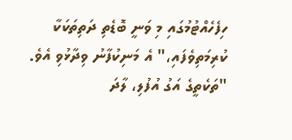ހިފެހެއްޓުމުގައި މި ވަނީ ބޮޑެތި ދަތިތަކަކާ ކުރިމަތިވެފައި،" އެ މަނިކުފާނު ވިދާޅުވި އެވެ.
"ތަކެތީގެ އަގު އުފުލި، ލާދަ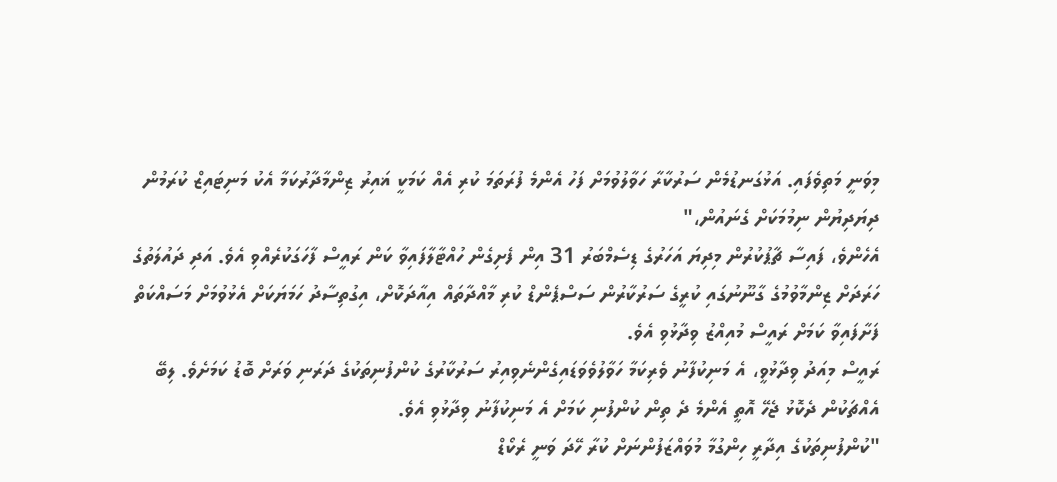މިވަނީ މަތިވެފައި. އަޅުގަނޑުމެން ސަރުކާރާ ހަވާލުވުމަށް ފަހު އެންމެ ފުރަތަމަ ކުރި އެއް ކަމަކީ ޣައިރު ޒިންމާދާރުކަމާ އެކު މަނިޓައިޒް ކުރަމުން ދިޔަދިޔުން ނިމުމަކަށް ގެނައުން،"
އެހެންވެ، ފައިސާ ޗާޕުކުރުން މިދިޔަ އަހަރުގެ ޑިސެމްބަރު 31 އިން ފެށިގެން ހުއްޓާލާފައިވާ ކަން ރައީސް ފާހަގަކުރެއްވި އެވެ. އަދި ދައުލަތުގެ ހަރަދަށް ޒިންމާވުމުގެ ގާނޫނުގައި ކުރީގެ ސަރުކާރުން ސަސްޕެންޑް ކުރި މާއްދާތައް އިއާދަކޮށް، އިގުތިސާދު ހަމަޔަކަށް އެޅުވުމަށް މަސައްކަތް ފަށާފައިވާ ކަމަށް ރައީސް މުއިއްޒު ވިދާޅުވި އެވެ.
ރައީސް މިއަދު ވިދާޅުވީ، އެ މަނިކުފާނު ވެރިކަމާ ހަވާލުވެވަޑައިގެންނެވިއިރު ސަރުކާރުގެ ކުންފުނިތަކުގެ ދަރަނި ވަރަށް ބޮޑު ކަމަށެވެ. ލިބޭ އެއްޗަކުން ދެކޮޅު ޖެހޭ އޮތީ އެންމެ ދެ ތިން ކުންފުނި ކަމަށް އެ މަނިކުފާނު ވިދާޅުވި އެވެ.
"ކުންފުނިތަކުގެ އިދާރީ ހިންގުމާ މުވައްޒަފުންނަށް ކުރާ ހޭދަ ވަނީ ރެކޯޑް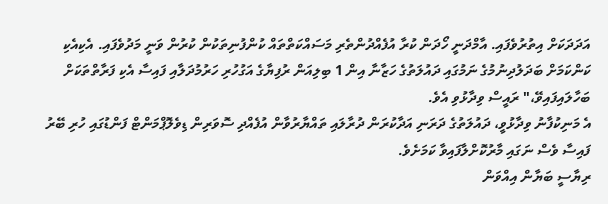އަދަދަކަށް އިތުރުވެފައި. އާމްދަނީ ހޯދަން ކުރާ އުފެއްދުންތެރި މަސައްކަތްތައް ކުންފުނިތަކުން ކުރުން ވަނީ މަދުވެފައި. އެކިއެކި ކަންކަމަށް ބަދަލުދިނުމުގެ ނަމުގައި ދައުލަތުގެ ހަޒާނާ އިން 1 ބިލިއަން ރުފިޔާގެ އަގުހުރި ހަރުމުދަލާއި ފައިސާ އެކި ފަރާތްތަކަށް ބަހާލައިފައިވޭ،" ރައީސް ވިދާޅުވި އެވެ.
އެ މަނިކުފާނު ވިދާޅުވީ، ދައުލަތުގެ ދަރަނި އަދާކުރަން ދުރާލައި ތައްޔާރުވާން އުފެއްދި ސޮވަރިން ޑިވެލޮޕްމަންޓް ފަންޑުގައި ހުރި ބޭރު ފައިސާ ވެސް ނަގައި މާރުކޮށްލާފައިވާ ކަމަށެވެ.
ރިޔާސީ ބަޔާން އިއްވަން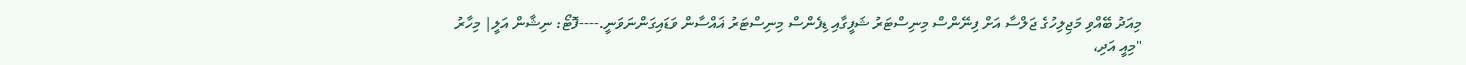މިއަދު ބޭއްވި މަޖިލިހުގެ ޖަލްސާ އަށް ފިނޭންސް މިނިސްޓަރު ޝަފީގާއި ޑިފެންސް މިނިސްޓަރު ޣައްސާން ވަޑައިގަންނަވަނީ.----ފޮޓޯ: ނިޝާން އަލީ| މިހާރު
"މިއީ އަދި،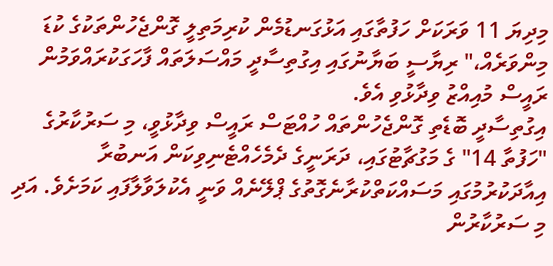މިދިޔަ 11 ވަރަކަށް ހަފުތާގައި އަޅުގަނޑުމެން ކުރިމަތިލީ ގޮންޖެހުންތަކުގެ ކުޑަ މިންވަރެއް،" ރިޔާސީ ބަޔާނުގައި އިގުތިސާދީ މައްސަލަތައް ފާހަގަކުރައްވަމުން ރައީސް މުއިއްޒު ވިދާޅުވި އެވެ.
އިގުތިސާދީ ބޮޑެތި ގޮންޖެހުންތައް ހުއްޓަސް ރައީސް ވިދާޅުވީ، މި ސަރުކާރުގެ "ހަފުތާ 14" ގެ މަގުޗާޓުގައި، ދަރަނީގެ ދެމެހެއްޓެނިވިކަން އަނބުރާ އިއާދަކުރުމުގައި މަސައްކަތްކުރާނެގޮތުގެ ޕްލޭނެއް ވަނީ އެކުލަވާލާފައި ކަމަށެވެ. އަދި މި ސަރުކާރުން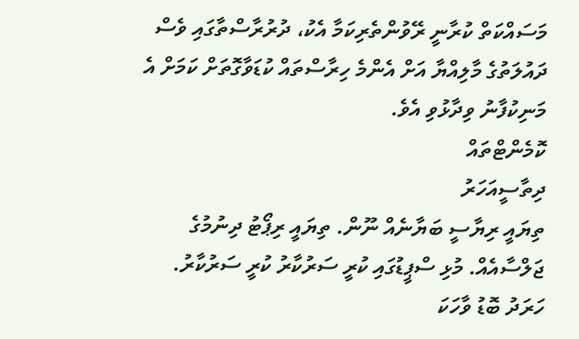މަސައްކަތް ކުރާނީ ރޭވުންތެރިކަމާ އެކު، ދުރުރާސްތާގައި ވެސް ދައުލަތުގެ މާލިއްޔާ އަށް އެންމެ ހިރާސްތައް ކުޑަވާގޮތަށް ކަމަށް އެ މަނިކުފާނު ވިދާޅުވި އެވެ.
ކޮމެންޓްތައް
ދިތާސީއަހަރު
ތިޔައީ ރިޔާސީ ބަޔާނެއް ނޫން. ތިޔައީ ރިޕޯޓު ދިނުމުގެ ޖަލްސާއެއް. މުޅި ސްޕީޑުގައި ކުރީ ސަރުކާރު ކުރީ ސަރުކާރު. ހަރަދު ބޮޑު ވާހަކަ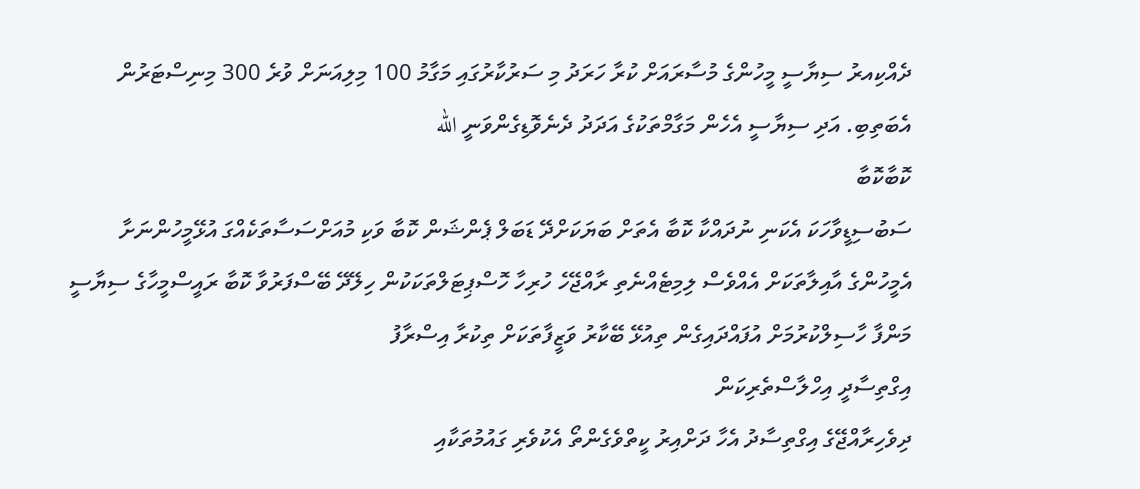ދެއްކިއރު ސިޔާސީ މީހުންގެ މުސާރައަށް ކުރާ ހަރަދު މި ސަރުކާރުގައި މަގާމު 100 މިލިއަނަށް ވުރެ 300 މިނިސްޓަރުން އެބަތިބި. އަދި ސިޔާސީ އެހެން މަގާމްތަކުގެ އަދަދު ދެނެވޮޑިގެންވަނީ الله
ކޮބާކޮބާ
ސަބުސިޑީވާހަކަ އެކަނި ނުދައްކާ ކޮބާ އެތަށް ބަޔަކަށްދޭ ޑަބަލް ޕެންޝަން ކޮބާ ވަކި މުއަށްސަސާތަކެއްގަ އުޅޭމީހުންނަށާ އެމީހުންގެ އާއިލާތަކަށް އެއްވެސް ލިމިޓެއްނެތި ރާއްޖޭހެ ހުރިހާ ހޮސްޕިޓަލްތަކަކުން ހިލޭދޭ ބޭސްފަރުވާ ކޮބާ ރައީސްމީހާގެ ސިޔާސީ މަންފާ ހާސިލްކުރުމަށް އުފައްދައިގެން ތިއުޅޭ ބޭކާރު ވަޒީފާތަކަށް ތިކުރާ އިސްރާފު
އިގްތިސާދީ އިހްލާސްތެރިކަން
ދިވެހިރާއްޖޭގެ އިގްތިސާދު އެހާ ދަށްއިރު ކީތްވެގެންތޯ އެކުވެރި ގައުމުތަކާއި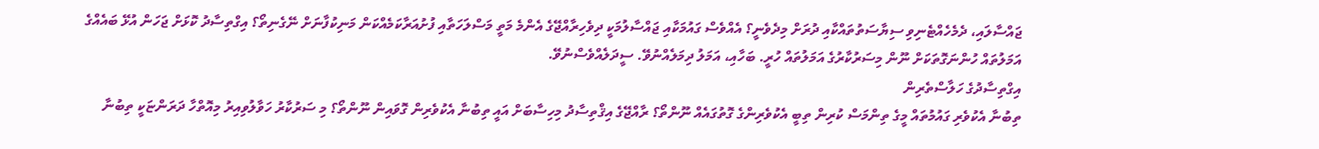ޖައްސާލައި، ދެމެހެއްޓެނިވި ސިޔާސަތުތައްކާއި ދުރަށް މިދެވެނީ؟ އެއްވެސް ގައުމަކާއި ޖައްސާލުމަކީ ދިވެހިރާއްޖޭގެ އެންމެ މަތީ މަސްލަހަތާއި ފުށުއަރާކަމެއްކަން މަނިކުފާނަށް ނޭގެނިތޯ؟ އިގްތިސާދު ކޮޅަށް ޖަހަން އުޅޭ ބައެއްގެ އަމަލުތައް ހުންނަގޮތަކަށް ނޫން މިސަރުކާރުގެ އަމަލުތައް ހުރީ. ބަހާއި، އަމަލު ދިމަލެއްނުވޭ. ސީދަލެއްވެސްނުވޭ.
އިގްތިސާދުގެ ހަލާސްތެރިން
ތިބުނާ އެކުވެރި ގައުމުތައް މީގެ ތިންމަސް ކުރިން ތިބީ އެކުވެރިންގެ ގޮތުގައެއް ނޫންތޯ؟ ރާއްޖޭގެ އިޤްތިސާދު މިހިސާބަށް އައީ ތިބުނާ އެކުވެރިން ގޮވައިން ނޫންތޯ؟ މި ސަރުކާރު ހަވާލުވިއިރު މިއޮތްހާ ދަރަންޏަކީ ތިބުނާ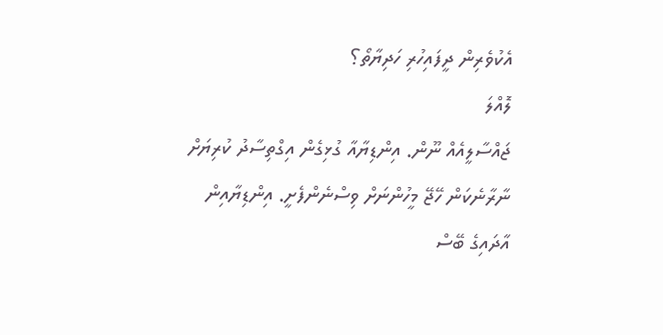އެކުވެރިން ދީފައިހުރި ހަދިޔާތޯ؟
ލޮއްލަ
ޖައްސާލީއެއް ނޫން. އިންޑިޔާއާ ގުޅިގެން އިގްތިސާދު ކުރިޔަށް ނާރާނެކަން ހޭޖޭ މީހުންނަށް ވިސްނެންފެށީ. އިންޑިޔާއިން އާދައިގެ ބޭސް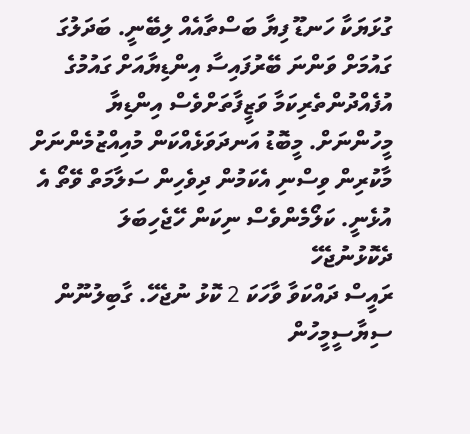ގުޅަޔަކާ ހަނޑޫ ފިޔާ ބަސްތާއެއް ލިބޭނީ. ބަދަލުގަ ގައުމަށް ވަންނަ ބޭރުފައިސާ އިންޑިޔާއަށް ގައުމުގެ އުފެއްދުންތެރިކަމާ ވަޒީފާތަށްވެސް އިންޑިޔާ މީހުންނަށް. މީބޮޑު އަނދަވަޅެއްކަން މުއިއްޒުމެންނަށް މާކުރިން ވިސްނި އެކަމުން ދިވެހިން ސަލާމަތް ވޭތޯ އެ އުޅެނީ. ކަލޯމެންވެސް ނިކަން ހޭޖެހިބަލަ
ދެކޮޅުނުޖެހޭ
ރައީސް ދައްކަވާ ވާހަކަ 2 ކޮޅު ނުޖެހޭ. ގާބިލުނޫން ސިޔާސީމީހުން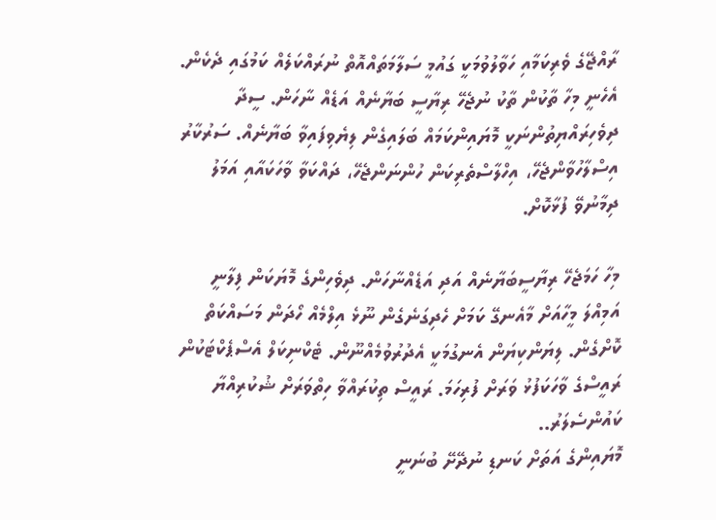ރާއްޖޭގެ ވެރިކަމާއި ހަވާލުވުމަކީ ގައުމީ ސަލާމަތައްއޮތް ނުރައްކަލެއް ކަމުގައި ދެކެން. އެހެނީ މިހާ ތާކުން ތާކު ނުޖެހޭ ރިޔާސީ ބަޔާނެއް އަޑެއް ނާހަން. ސީދާ ދިވެހިރައްޔިތުންނަކީ މޮޔައިންކަމައް ބަލައިގެން ލިޔެވިފައިވާ ބަޔާނެއް. ސަރުކާރު އިސްލާހުވާންޖެހޭ، އިހްލާސްތެރިކަން ހުންނަންޖެހޭ، ދައްކަވާ ވާހަކައާއި އަމަލު ދިމާނުވޭ ފުޅާކޮށް.

މިހާ ހަމަޖެހޭ ރިޔާސީބަޔާނެއް އަދި އަޑެއްނާހަން. ދިވެހިންގެ މޮޔަކަން ފިލާނީ އަމިއްލަ މީހާއަށް މާއެނގޭ ކަމަށް ހެދިގަނެގެން ނޫޅެ އިލްމެއް ހޯދަން މަސައްކަތް ކޮށްގެން. ލިޔަންކިޔަން އެނގުމަކީ އެދުރުވުމެއްނޫން. ޓެކްނިކަލް އެސްޕެކްޓަކުން ރައީސްގެ ވާހަކަފުޅު ވަރަށް ފުރިހަމަ. ރައީސް ތިކުރައްވާ ހިތްވަރަށް ޝުކުރިއްޔާ
ކައުންސެލަރު..
މޮޔައިންގެ އަތަށް ކަނޑި ނުދޭށޭ ބުނަނީ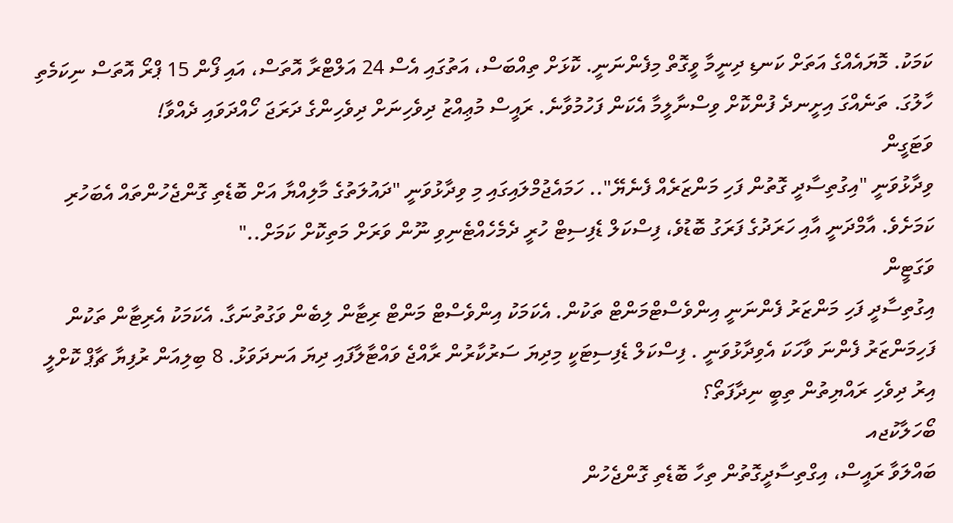ކަމަކު. މޮޔައެއްގެ އަތަށް ކަނޑި ދިނީމާ ވީގޮތް މިފެންނަނީ. ކޮޅަށް ތިއްބަސް، އަތުގައި އެސް 24 އަލްޓްރާ އޮތަސް، އައި ފޯން 15 ޕްރޯ އޮތަސް ނިކަމެތި ހާލުގަ. ތަނެއްގަ އިށީނދެ ފުންކޮށް ވިސްނާލީމާ އެކަން ފަހުމުވާނެ. ރައީސް މުޢިއްޒު ދިވެހިނަށް ދިވެހިންގެ ދަރަޖަ ހޯއްދަވައި ދެއްވާ!
ވަޓަގީން
ވިދާޅުވަނީ "އިގުތިސާދީ ގޮތުން ފަހި މަންޒަރެއް ފެނެޔޭ".. ހަމައެޖުމްލައިގައި މި ވިދާޅުވަނީ "ދައުލަތުގެ މާލިއްޔާ އަށް ބޮޑެތި ގޮންޖެހުންތައް އެބަހުރި ކަމަށެވެ. އާމްދަނީ އާއި ހަރަދުގެ ފަރަގު ބޮޑުވެ، ފިސްކަލް ޑެފިސިޓް ހުރީ ދެމެހެއްޓެނިވި ނޫން ވަރަށް މަތިކޮށް ކަމަށް.."
ވަގަޓީން
އިގުތިސާދީ ފަހި މަންޒަރު ފެންނަނީ އިންވެސްޓްމަންޓް ތަކުން. އެކަމަކު އިންވެސްޓް މަންޓް ރިޓާން ލިބެން ވަގުތުނަގާ. އެކަމަކު އެރިޓާން ތަކުން ފަހިމަންޒަރު ފެންނަ ވާހަކަ އެވިދާޅުވަނީ . ފިސްކަލް ޑެފިސިޓަކީ މިދިޔަ ސަރުކާރުން ރާއްޖެ ވައްޓާލާފައި ދިޔަ އަނދަވަޅު. 8 ބިލިއަން ރުފިޔާ ޗާޕް ކޮށްލީ އިރު ދިވެހި ރައްޔިތުން ތިބީ ނިދާފަތޯ؟
ބޯހަލާކުޖއ
ބައްލަވާ ރައީސް، އިގްތިސާދީގޮތުން ތިހާ ބޮޑެތި ގޮންޖެހުން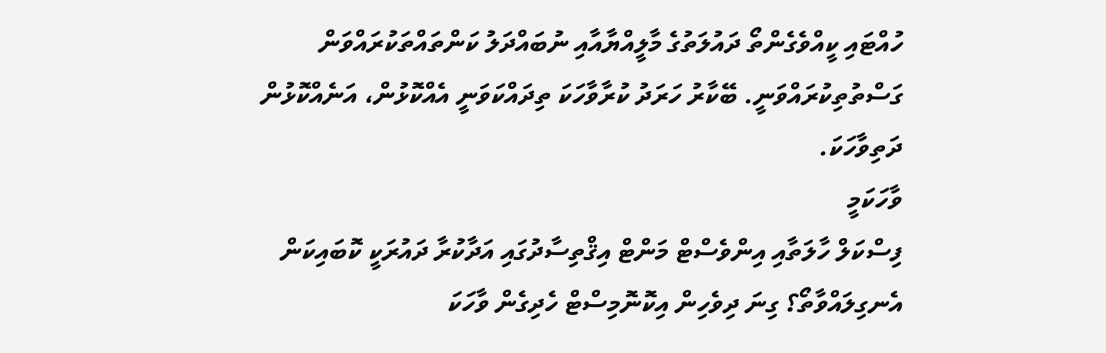ހުއްޓައި ކީއްވެގެންތޯ ދައުލަތުގެ މާލީއްޔާއާއި ނުބައްދަލު ކަންތައްތަކުރައްވަން ގަސްތުތިކުރައްވަނީ. ބޭކާރު ހަރަދު ކުރާވާހަކަ ތިދައްކަވަނީ އެއްކޮޅުން، އަނެއްކޮޅުން ދަތިވާހަކަ.
ވާހަކަމީ
ފިސްކަލް ހާލަތާއި އިންވެސްޓް މަންޓް އިޤްތިސާދުގައި އަދާކުރާ ދައުރަކީ ކޮބައިކަން އެނގިލައްވާތޯ؟ ގިނަ ދިވެހިން އިކޮނޮމިސްޓް ހެދިގެން ވާހަކަ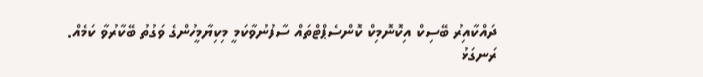ދައްކާއިރު ބޭސިކް އިކޮނޮމިކް ކޮންސެޕްޓްތައް ސާފުނުވާކަމީ މިކިޔާމީހުންގެ ވަގުތު ބޭކާރުވާ ކަމެއް.
ރަނގަޅު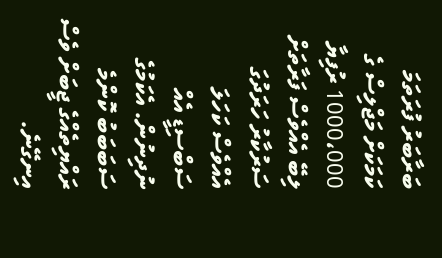ބަރާބަރު ފުރަތަމަ ކަމަކަށް މަޖްލިސް ގެ 1000،000 ރުފިޔާ ލިބޭ އެއްވެސް ފަރާތަށް ސަރުކާރު ހަރަދުގަ އެއްވެސް ކަހަލަ ސަބްސިޑީ އެއް ނުދިނުން. އެކަމުގެ ސަބަބަބު ކޮންމެ ރައްޔިތެއްގެ ޖީބަށް ވެސް އިނގޭނެ.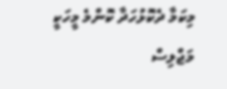މިކަމާ ދެކޮޅުހަދާ ކޮންމެ މީހަކީ މަޖްލިސް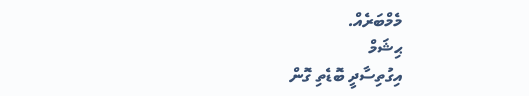މެމްބަރެއް.
ޙިޝަމް
އިގުތިސާދީ ބޮޑެތި ގޮން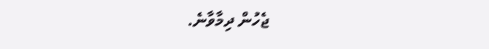ޖެހުން ދިމާވާނެ.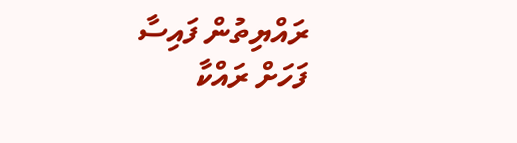ރައްޔިތުން ފައިސާ ފަހަށް ރައްކާ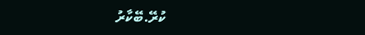ކުރޭ.ބޭކާރު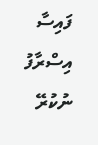ފައިސާ އިސްރާފު ނުކުރޭ